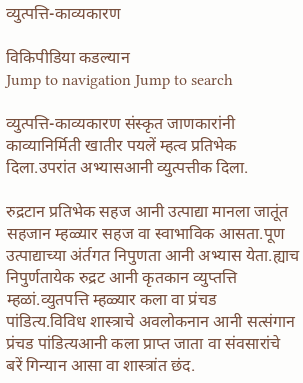व्युत्पत्ति-काव्यकारण

विकिपीडिया कडल्यान
Jump to navigation Jump to search

व्युत्पत्ति-काव्यकारण संस्कृत जाणकारांनी काव्यानिर्मिती खातीर पयलें म्हत्व प्रतिभेक दिला.उपरांत अभ्यासआनी व्युत्पत्तीक दिला.

रुद्रटान प्रतिभेक सहज आनी उत्पाद्या मानला जातूंत सहजान म्हळ्यार सहज वा स्वाभाविक आसता.पूण उत्पाद्याच्या अंर्तगत निपुणता आनी अभ्यास येता.ह्याच निपुर्णतायेक रुद्रट आनी कृतकान व्युप्तत्ति म्हळां.व्युतपत्ति म्हळ्यार कला वा प्रंचड पांडित्य.विविध शास्त्राचे अवलोकनान आनी सत्संगान प्रंचड पांडित्यआनी कला प्राप्त जाता वा संवसारांचे बरें गिन्यान आसा वा शास्त्रांत छंद.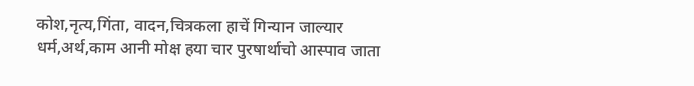कोश,नृत्य,गिंता, वादन,चित्रकला हाचें गिन्यान जाल्यार धर्म,अर्थ,काम आनी मोक्ष हया चार पुरषार्थाचो आस्पाव जाता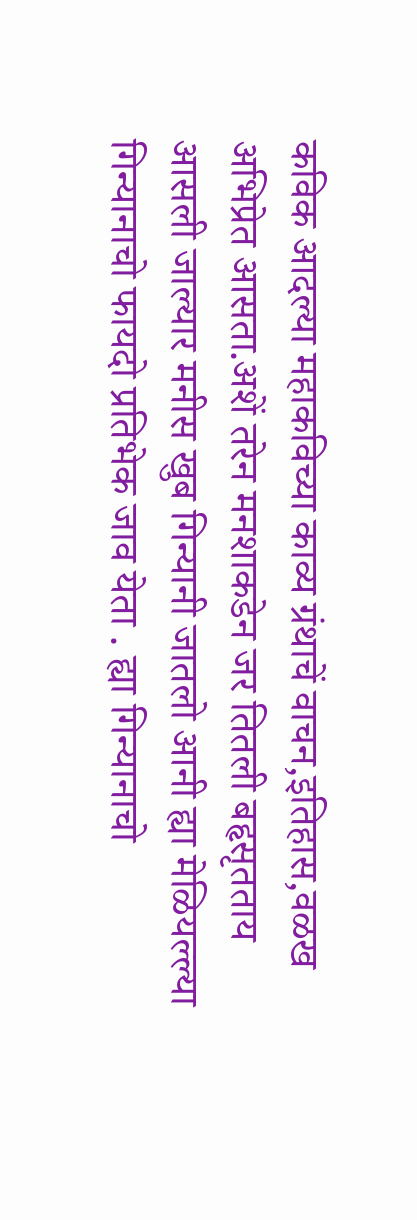कविक आदल्या महाकविच्या काव्य ग्रंथाचें वाचन,इतिहास,वळख अभिप्रेत आसता.अशें तरेन मनशाकडेन जर तितली बहृसृतताय आसली जाल्यार मनीस खुब गिन्यानी जातलो आनी ह्या मेळियल्ल्या गिन्यानाचो फायदो प्रतिभेक जाव येता . ह्या गिन्यानाचो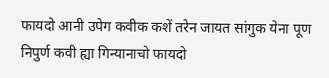फायदो आनी उपेग कवीक कशें तरेन जायत सांगुक येना पूण निपुर्ण कवी ह्या गिन्यानाचो फायदो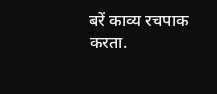बरें काव्य रचपाक करता.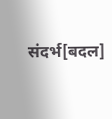संदर्भ[बदल]